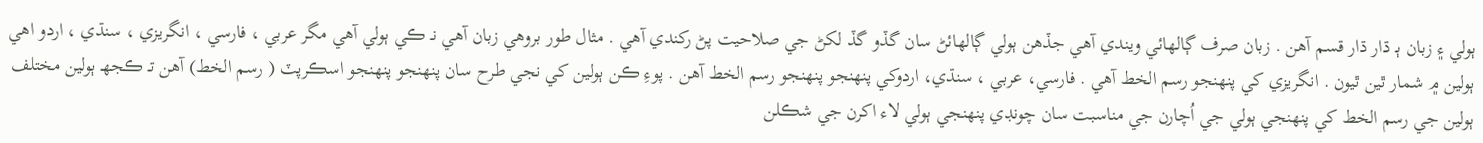ٻولي ۽ زبان ٻـ ڌار ڌار قسم آهن . زبان صرف ڳالهائي ويندي آهي جڏهن ٻولي ڳالهائڻ سان گڏو گڏ لکڻ جي صلاحيت پڻ رکندي آهي . مثال طور بروهي زبان آهي نـ ڪي ٻولي آهي مگر عربي ، فارسي ، انگريزي ، سنڌي ، اردو اهي ٻولين ۾ شمار ٿين ٿيون . انگريزي کي پنهنجو رسم الخط آهي . فارسي، عربي ، سنڌي، اردوکي پنهنجو پنهنجو رسم الخط آهن . پوءِ ڪن ٻولين کي نجي طرح سان پنهنجو پنهنجو اسڪرپٽ ( رسم الخط) آهن تـ ڪجهـ ٻولين مختلف ٻولين جي رسم الخط کي پنهنجي ٻولي جي اُچارن جي مناسبت سان چونڊي پنهنجي ٻولي لاء اکرن جي شڪلن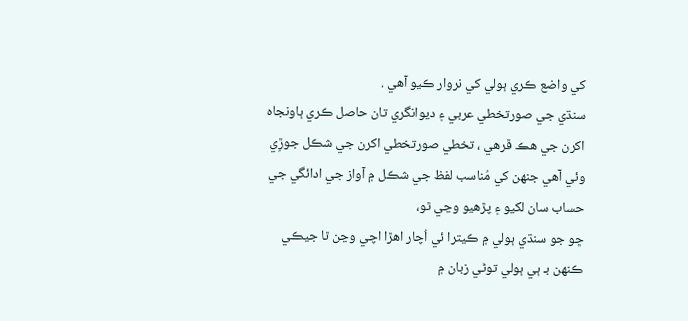کي واضع ڪري ٻولي کي نروار ڪيو آهي .
سنڌي جي صورتخطي عربي ۽ ديوانگري تان حاصل ڪري ٻاونجاه اکرن جي هڪ ڦرهي ، تخطي صورتخطي اکرن جي شڪل جوڙِي وئي آهي جنهن کي مُناسب لفظ جي شڪل ۾ آواز جي ادائگي جي حساب سان لکيو ۽ پڙهيو وڃي ٿو،
ڇو جو سنڌي ٻولي ۾ ڪيترا ئي اُچار اهڙا اچي وڃن ٿا جيڪي ڪنهن بـ ٻي ٻولي توڻي زبان ۾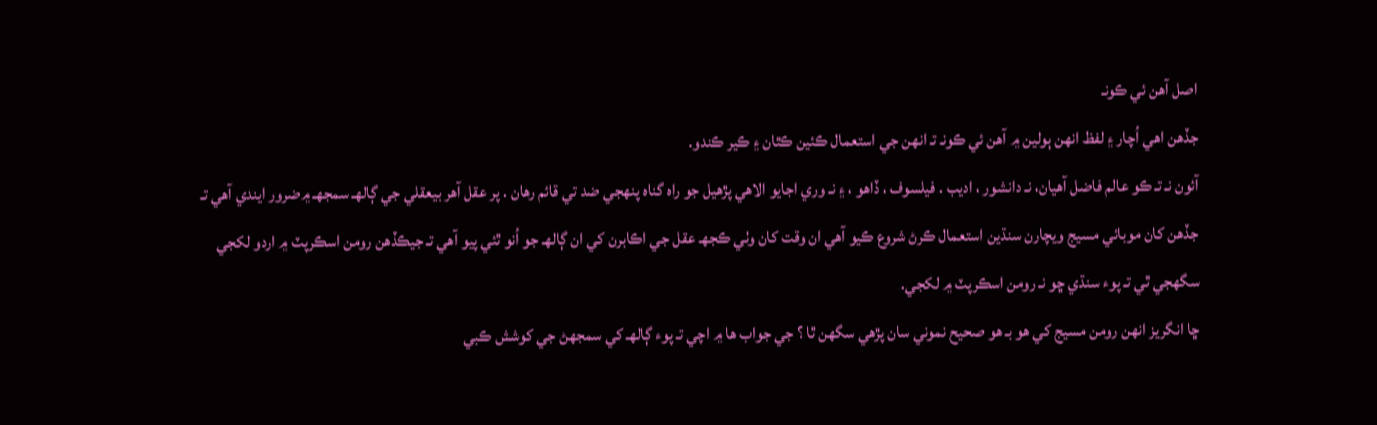اصل آهن ئي ڪونـ
جڏهن اهي اُچار ۽ لفظ انهن ٻولين ۾ آهن ئي ڪونـ تـ انهن جي استعمال ڪئين ڪٿان ۽ ڪير ڪندو.
آئون نـ تـ ڪو عالم فاضل آهيان، نـ دانشور ، اديب . فيلسوف ، ڏاهو ، ۽ نـ وري اجايو الاهي پڙهيل جو راه گناه پنهجي ضد تي قائم رهان . پر عقل آهر بيعقلي جي ڳالهـ سمجهـ ۾ضرور ايندي آهي تـ جڏهن کان موبائي مسيج ويچارن سنڌين استعمال ڪرڻ شروع ڪيو آهي ان وقت کان وٺي ڪجهـ عقل جي اڪابرن کي ان ڳالهـ جو اُنو ٿئي پيو آهي تـ جيڪڏهن رومن اسڪرپٽ ۾ اردو لکجي سگهجي ٿي تـ پوء سنڌي ڇو نـ رومن اسڪرپٽ ۾ لکجي.
ڇا انگريز انهن رومن مسيج کي هو بـ هو صحيح نموني سان پڙهي سگهن ٿا ؟ جي جواب ها ۾ اچي تـ پوء ڳالهـ کي سمجهڻ جي کوشش ڪبي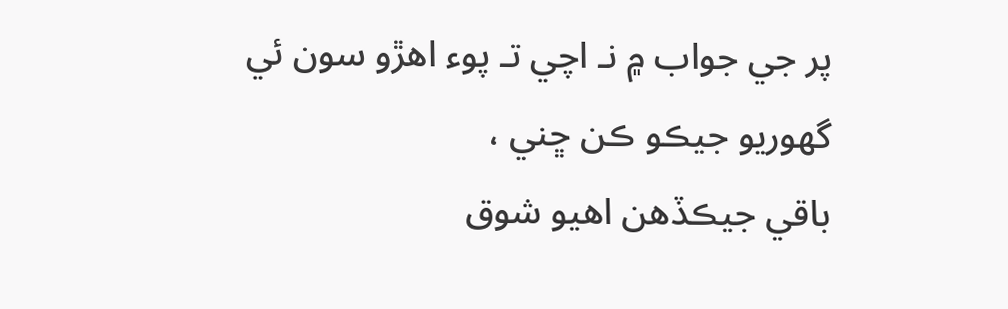پر جي جواب ۾ نـ اچي تـ پوء اهڙو سون ئي گهوريو جيڪو ڪن ڇني ،
باقي جيڪڏهن اهيو شوق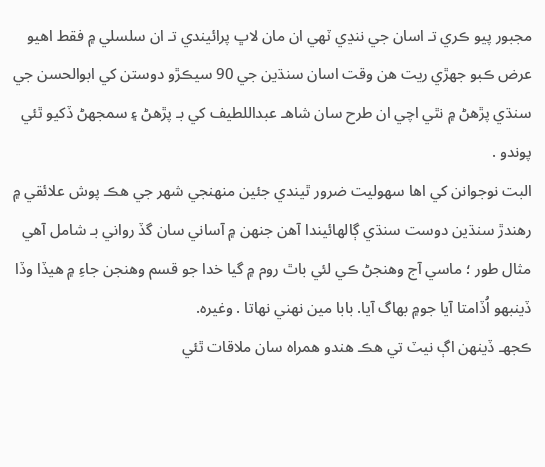مجبور پيو ڪري تـ اسان جي ننڍي ٽهي ان مان لاڀ پرائيندي تـ ان سلسلي ۾ فقط اهيو عرض ڪبو جهڙي ريت هن وقت اسان سنڌين جي 90 سيڪڙو دوستن کي ابوالحسن جي سنڌي پڙهڻ ۾ نٿي اچي ان طرح سان شاهـ عبداللطيف کي بـ پڙهڻ ۽ سمجهڻ ڏکيو ٿئي پوندو .
البت نوجوانن کي اها سهوليت ضرور ٿيندي جئين منهنجي شهر جي هڪ پوش علائقي ۾ رهندڙ سنڌين دوست سنڌي ڳالهائيندا آهن جنهن ۾ آساني سان گڏ رواني بـ شامل آهي مثال طور ؛ ماسي آج وهنجڻ ڪي لئي باٿ روم ۾ گيا خدا جو قسم وهنجن جاءِ ۾ هيڏا وڏا ڏينبهو اُڏامتا آيا جو۾ بهاگ آيا. بابا مين نهني نهاتا . وغيره.
ڪجهـ ڏينهن اڳ نيٽ تي هڪ هندو همراه سان ملاقات ٿئي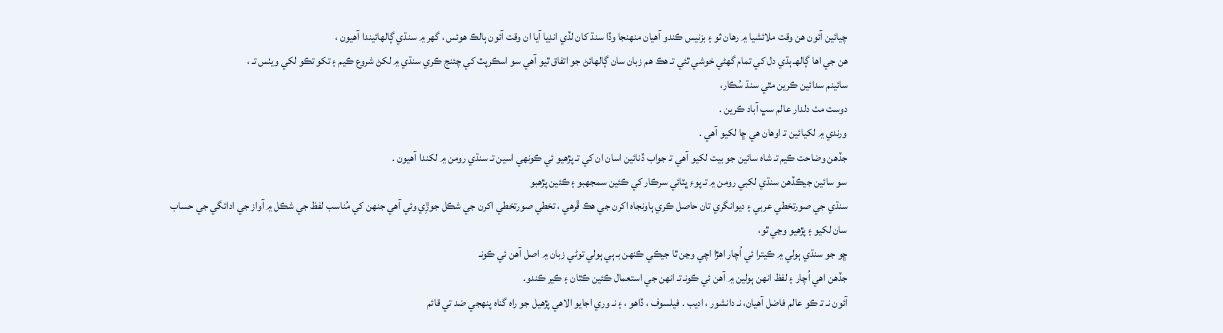چيائين آئون هن وقت ملائشيا ۾ رهان ثو ۽ بزنيس ڪندو آهيان منهنجا وڏا سنڌ کان لڏي انڊيا آيا ان وقت آئون ٻالڪ هوئس ، گهر ۾ سنڌي ڳالهائيندا آهيون ،
هن جي اها ڳالهـ ٻڌي دل کي تمام گهڻي خوشي ٿئي تـ هڪ هم زبان سان ڳالهائڻ جو اتفاق ٿيو آهي سو اسڪرپٽ کي چئنج ڪري سنڌي ۾ لکڻ شروع ڪيم ۽ تکو تڪو لکي ويٺس تـ ،
سائينم سدائين ڪرين مٿي سنڌ سُڪار،
دوست مٺ دلدار عالم سڀ آباد ڪرين .
ورندي ۾ لکيائين تـ اوهان هي ڇا لکيو آهي .
جڏهن وضاحت ڪيم تـ شاه سائين جو بيت لکيو آهي تـ جواب ڏنائين اسان ان کي تـ پڙهيو ئي ڪونهي اسين تـ سنڌي رومن ۾ لکندا آهيون .
سو سائين جيڪڏهن سنڌي لکبي رومن ۾ تـ پوءِ ڀٽائي سرڪار کي ڪئين سمجهبو ۽ ڪئين پڙهبو
سنڌي جي صورتخطي عربي ۽ ديوانگري تان حاصل ڪري ٻاونجاه اکرن جي هڪ ڦرهي ، تخطي صورتخطي اکرن جي شڪل جوڙِي وئي آهي جنهن کي مُناسب لفظ جي شڪل ۾ آواز جي ادائگي جي حساب سان لکيو ۽ پڙهيو وڃي ٿو،
ڇو جو سنڌي ٻولي ۾ ڪيترا ئي اُچار اهڙا اچي وڃن ٿا جيڪي ڪنهن بـ ٻي ٻولي توڻي زبان ۾ اصل آهن ئي ڪونـ
جڏهن اهي اُچار ۽ لفظ انهن ٻولين ۾ آهن ئي ڪونـ تـ انهن جي استعمال ڪئين ڪٿان ۽ ڪير ڪندو.
آئون نـ تـ ڪو عالم فاضل آهيان، نـ دانشور ، اديب . فيلسوف ، ڏاهو ، ۽ نـ وري اجايو الاهي پڙهيل جو راه گناه پنهجي ضد تي قائم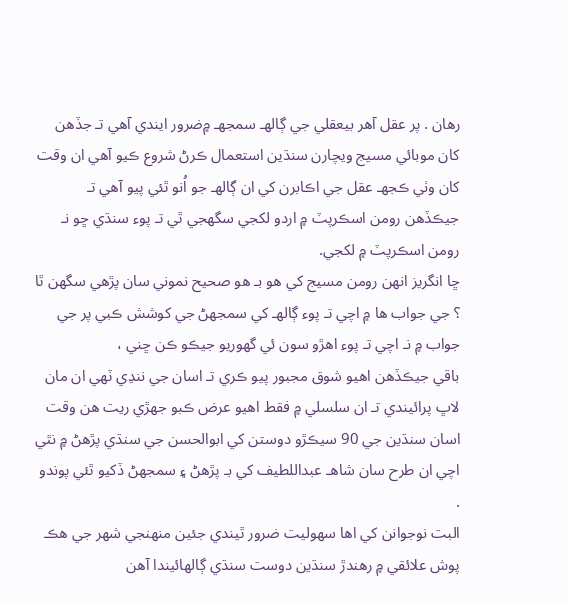رهان . پر عقل آهر بيعقلي جي ڳالهـ سمجهـ ۾ضرور ايندي آهي تـ جڏهن کان موبائي مسيج ويچارن سنڌين استعمال ڪرڻ شروع ڪيو آهي ان وقت کان وٺي ڪجهـ عقل جي اڪابرن کي ان ڳالهـ جو اُنو ٿئي پيو آهي تـ جيڪڏهن رومن اسڪرپٽ ۾ اردو لکجي سگهجي ٿي تـ پوء سنڌي ڇو نـ رومن اسڪرپٽ ۾ لکجي.
ڇا انگريز انهن رومن مسيج کي هو بـ هو صحيح نموني سان پڙهي سگهن ٿا ؟ جي جواب ها ۾ اچي تـ پوء ڳالهـ کي سمجهڻ جي کوشش ڪبي پر جي جواب ۾ نـ اچي تـ پوء اهڙو سون ئي گهوريو جيڪو ڪن ڇني ،
باقي جيڪڏهن اهيو شوق مجبور پيو ڪري تـ اسان جي ننڍي ٽهي ان مان لاڀ پرائيندي تـ ان سلسلي ۾ فقط اهيو عرض ڪبو جهڙي ريت هن وقت اسان سنڌين جي 90 سيڪڙو دوستن کي ابوالحسن جي سنڌي پڙهڻ ۾ نٿي اچي ان طرح سان شاهـ عبداللطيف کي بـ پڙهڻ ۽ سمجهڻ ڏکيو ٿئي پوندو .
البت نوجوانن کي اها سهوليت ضرور ٿيندي جئين منهنجي شهر جي هڪ پوش علائقي ۾ رهندڙ سنڌين دوست سنڌي ڳالهائيندا آهن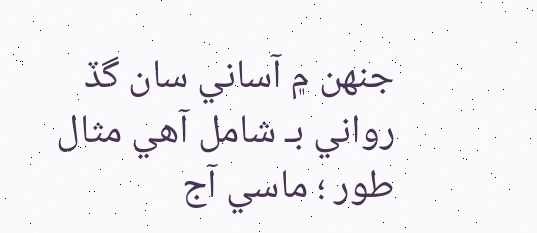جنهن ۾ آساني سان گڏ رواني بـ شامل آهي مثال طور ؛ ماسي آج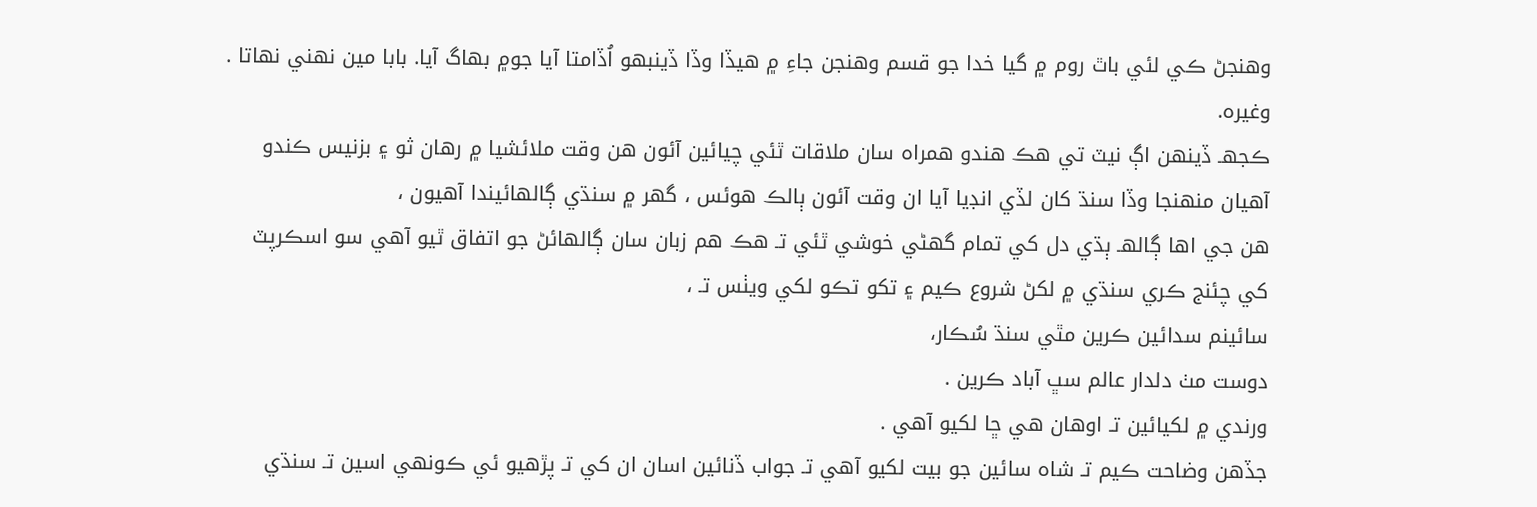وهنجڻ ڪي لئي باٿ روم ۾ گيا خدا جو قسم وهنجن جاءِ ۾ هيڏا وڏا ڏينبهو اُڏامتا آيا جو۾ بهاگ آيا. بابا مين نهني نهاتا . وغيره.
ڪجهـ ڏينهن اڳ نيٽ تي هڪ هندو همراه سان ملاقات ٿئي چيائين آئون هن وقت ملائشيا ۾ رهان ثو ۽ بزنيس ڪندو آهيان منهنجا وڏا سنڌ کان لڏي انڊيا آيا ان وقت آئون ٻالڪ هوئس ، گهر ۾ سنڌي ڳالهائيندا آهيون ،
هن جي اها ڳالهـ ٻڌي دل کي تمام گهڻي خوشي ٿئي تـ هڪ هم زبان سان ڳالهائڻ جو اتفاق ٿيو آهي سو اسڪرپٽ کي چئنج ڪري سنڌي ۾ لکڻ شروع ڪيم ۽ تکو تڪو لکي ويٺس تـ ،
سائينم سدائين ڪرين مٿي سنڌ سُڪار،
دوست مٺ دلدار عالم سڀ آباد ڪرين .
ورندي ۾ لکيائين تـ اوهان هي ڇا لکيو آهي .
جڏهن وضاحت ڪيم تـ شاه سائين جو بيت لکيو آهي تـ جواب ڏنائين اسان ان کي تـ پڙهيو ئي ڪونهي اسين تـ سنڌي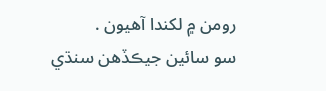رومن ۾ لکندا آهيون .
سو سائين جيڪڏهن سنڌي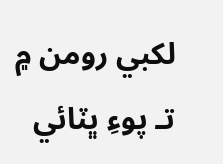لکبي رومن ۾ تـ پوءِ ڀٽائي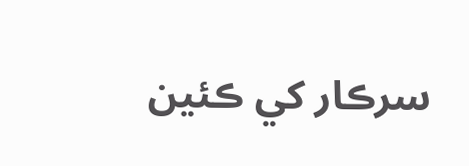سرڪار کي ڪئين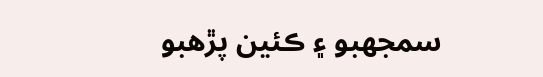سمجهبو ۽ ڪئين پڙهبو